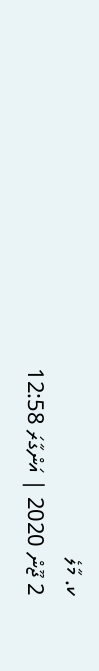ކ. މާލެ
2 ޖޫން 2020 | އަންގާރަ 12:58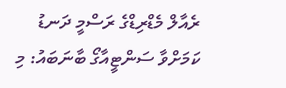ރެއާލް މެޑްރިޑްގެ ރަސްމީ ދަނޑު ކަމަށްވާ ސަންޓީއާގޯ ބާނަބައު: މި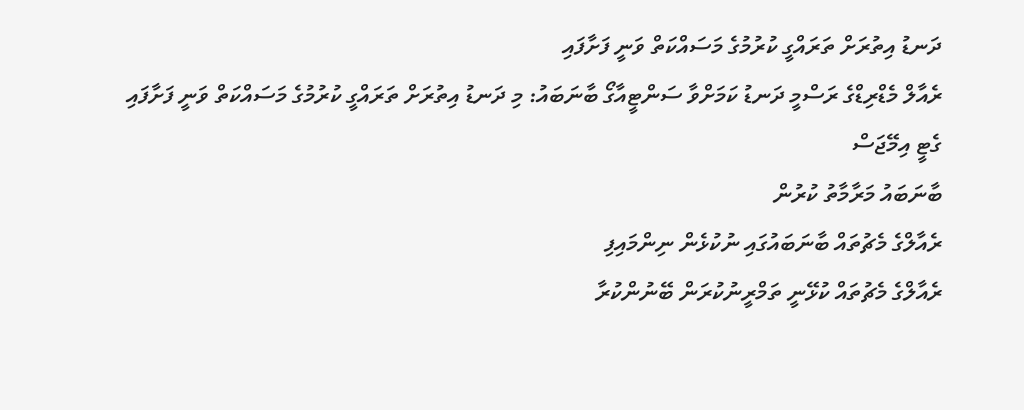ދަނޑު އިތުރަށް ތަރައްގީ ކުރުމުގެ މަސައްކަތް ވަނީ ފަށާފައި
ރެއާލް މެޑްރިޑްގެ ރަސްމީ ދަނޑު ކަމަށްވާ ސަންޓީއާގޯ ބާނަބައު: މި ދަނޑު އިތުރަށް ތަރައްގީ ކުރުމުގެ މަސައްކަތް ވަނީ ފަށާފައި
ގެޓީ އިމޭޖަސް
ބާނަބައު މަރާމާތު ކުރުން
ރެއާލްގެ މެޗުތައް ބާނަބައުގައި ނުކުޅެން ނިންމައިފި
ރެއާލްގެ މެޗުތައް ކުޅޭނީ ތަމްރީނުކުރަން ބޭނުންކުރާ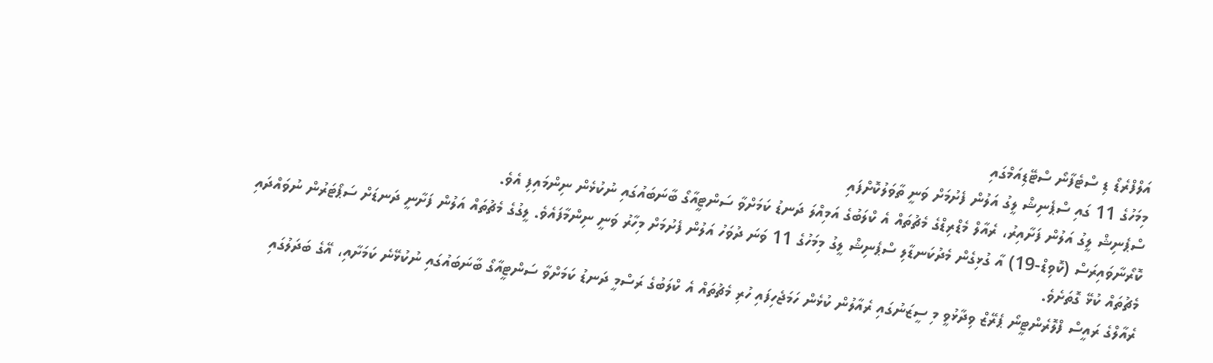އަލްފްރެޑޯ ޑި ސްޓެފާނޯ ސްޓޭޑިއަމްގައި
މިމަހުގެ 11 ގައި ސްޕެނިޝް ލީގު އަލުން ފެށުމަށް ވަނީ ތާވަލުކޮށްފައި
ސްޕެނިޝް ލީގު އަލުން ފަށާއިރު، ރެއާލް މެޑްރިޑްގެ މެޗުތައް އެ ކްލަބުގެ އަމިއްލަ ދަނޑު ކަމަށްވާ ސަންޓީއާގޯ ބާނަބައުގައި ނުކުޅެން ނިންމައިފި އެވެ.
ކޮރޯނާވައިރަސް (ކޮވިޑް-19) އާ ގުޅިގެން މެދުކަނޑާލި ސްޕެނިޝް ލީގު މިމަހުގެ 11 ވަނަ ދުވަހު އަލުން ފެށުމަށް މިހާރު ވަނީ ނިންމާފައެވެ. ލީގުގެ މެޗުތައް އަލުން ފަށާނީ ދަނޑަށް ސަޕޯޓަރުން ނުވައްދައި މެޗުތައް ކުޅޭ ގޮތަށެވެ.
ރެއާލްގެ ރައީސް ފްލޮރެންޓީނޯ ޕެރޭޒް ވިދާޅުވީ މި ސީޒަނުގައި ރެއާލުން ކުޅެން ހަމަޖެހިފައި ހުރި މެޗުތައް އެ ކްލަބުގެ ރަސްމީ ދަނޑު ކަމަށްވާ ސަންޓީއާގޯ ބާނަބައުގައި ނުކުޅޭނެ ކަމަށާއި، އޭގެ ބަދަލުގައި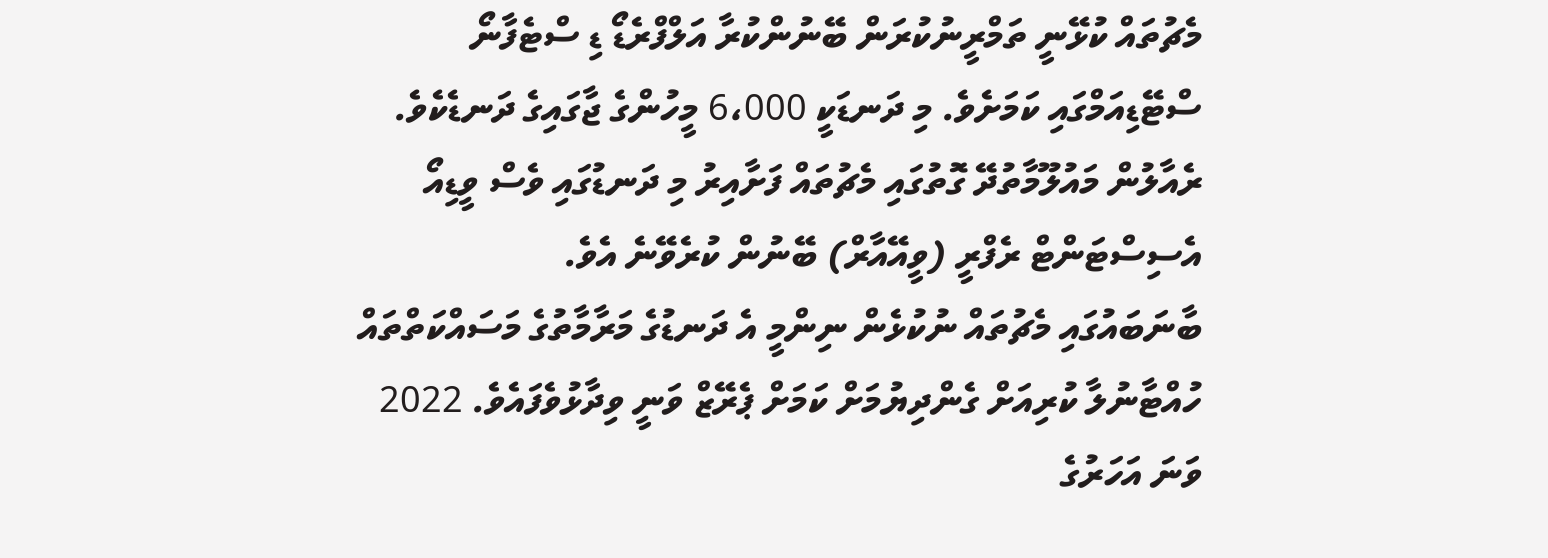މެޗުތައް ކުޅޭނީ ތަމްރީނުކުރަން ބޭނުންކުރާ އަލްފްރެޑޯ ޑި ސްޓެފާނޯ ސްޓޭޑިއަމްގައި ކަމަށެވެ. މި ދަނޑަކީ 6،000 މީހުންގެ ޖާގައިގެ ދަނޑެކެވެ. ރެއާލުން މައުލޫމާތުދޭ ގޮތުގައި މެޗުތައް ފަށާއިރު މި ދަނޑުގައި ވެސް ވީޑިއޯ އެސިސްޓަންޓް ރެފްރީ (ވީއޭއާރް) ބޭނުން ކުރެވޭނެ އެވެ.
ބާނަބައުގައި މެޗުތައް ނުކުޅެން ނިންމީ އެ ދަނޑުގެ މަރާމާތުގެ މަސައްކަތްތައް ހުއްޓާނުލާ ކުރިއަށް ގެންދިޔުމަށް ކަމަށް ޕެރޭޒް ވަނީ ވިދާޅުވެފައެވެ. 2022 ވަނަ އަހަރުގެ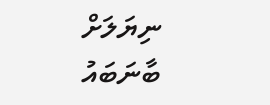ނިޔަލަށް ބާނަބައު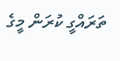ތަރައްގީ ކުރަން މީގެ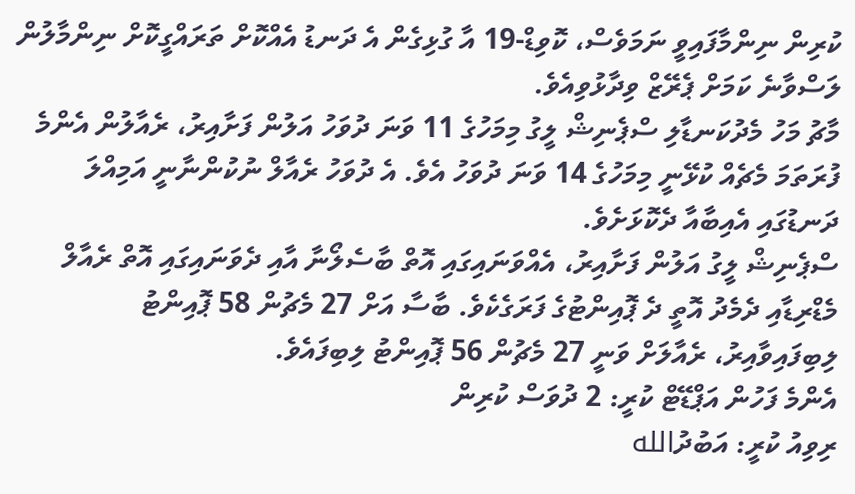ކުރިން ނިންމާފައިވީ ނަމަވެސް، ކޮވިޑް-19 އާ ގުޅިގެން އެ ދަނޑު އެއްކޮށް ތަރައްގީކޮށް ނިންމާލުން ލަސްވާނެ ކަމަށް ޕެރޭޒް ވިދާޅުވިއެވެ.
މާޗު މަހު މެދުކަނޑާލި ސްޕެނިޝް ލީގު މިމަހުގެ 11 ވަނަ ދުވަހު އަލުން ފަށާއިރު، ރެއާލުން އެންމެ ފުރަތަމަ މެޗެއް ކުޅޭނީ މިމަހުގެ 14 ވަނަ ދުވަހު އެވެ. އެ ދުވަހު ރެއާލް ނުކުންނާނީ އަމިއްލަ ދަނޑުގައި އެއިބާއާ ދެކޮޅަށެވެ.
ސްޕެނިޝް ލީގު އަލުން ފަށާއިރު، އެއްވަނައިގައި އޮތް ބާސެލޯނާ އާއި ދެވަނައިގައި އޮތް ރެއާލް މެޑްރިޑާއި ދެމެދު އޮތީ ދެ ޕޮއިންޓުގެ ފަރަގެކެވެ. ބާސާ އަށް 27 މެޗުން 58 ޕޮއިންޓު ލިބިފައިވާއިރު، ރެއާލަށް ވަނީ 27 މެޗުން 56 ޕޮއިންޓު ލިބިފައެވެ.
އެންމެ ފަހުން އަޕްޑޭޓް ކުރީ: 2 ދުވަސް ކުރިން
ރިވިއު ކުރީ: އަބުދުالله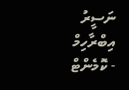ނަސީރު އިބްރާހިމް
- ކޮމެންޓް